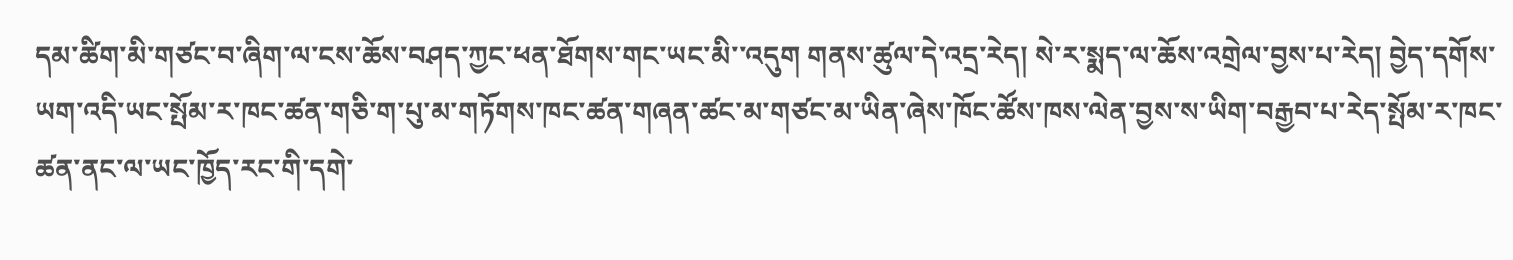དམ་ཚིག་མི་གཙང་བ་ཞིག་ལ་ངས་ཆོས་བཤད་ཀྱང་ཕན་ཐོགས་གང་ཡང་མི་་འདུག གནས་ཚུལ་དེ་འདྲ་རེད། སེ་ར་སྨད་ལ་ཆོས་འགྲེལ་བྱས་པ་རེད། བྱེད་དགོས་ཡག་འདི་ཡང་སྤོམ་ར་ཁང་ཚན་གཅི་ག་པུ་མ་གཏོགས་ཁང་ཚན་གཞན་ཚང་མ་གཙང་མ་ཡིན་ཞེས་ཁོང་ཚོས་ཁས་ལེན་བྱས་ས་ཡིག་བརྒྱབ་པ་རེད་སྤོམ་ར་ཁང་ཚན་ནང་ལ་ཡང་ཁྱོད་རང་གི་དགེ་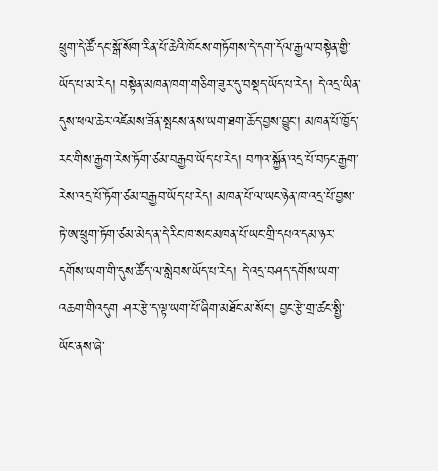ཕྲུག་དེ་ཚོ་དང་སྒོ་སོག་རིན་པོ་ཆེའི་ཁོངས་གཏོགས་དེ་དག་དོལ་རྒྱལ་བསྟེན་གྱི་ཡོད་པ་མ་རེད། བསྟེན་མཁན་ཁག་གཅིག་ཟུར་དུ་བསྡད་ཡོད་པ་རེད། དེ་འདྲ་ཡིན་དུས་ཕལ་ཆེར་འཛེམས་ཟོན་སྤངས་ནས་ཡག་ཐག་ཆོད་བྱས་བྱུང་། མཁན་པོ་ཁྱོད་རང་གིས་རྒྱག་རེས་ཏོག་ཙམ་བརྒྱབ་ཡོད་པ་རེད། བཀའ་སྐྱོན་འདྲ་པོ་བཏང་རྒྱག་རེས་འདྲ་པོ་ཏོག་ཙམ་བརྒྱབ་ཡོད་པ་རེད། མཁན་པོ་ལ་ཡང་ཉེན་ཁ་འདྲ་པོ་བྱས་ཏེ་ཨ་ཕྲུག་ཏོག་ཙམ་མེད་ན་དེ་རིང་ཁ་སང་མཁན་པོ་ཡང་གྲི་དཔའ་དམ་ཉར་དགོས་ཡག་གི་དུས་ཚོད་ལ་སླེབས་ཡོད་པ་རེད། དེ་འདྲ་བཤད་དགོས་ཡག་འཆག་གིའདུག ཤར་རྩེ་ད་ལྟ་ཡག་པོ་ཞིག་མཐོང་མ་སོང་། བྱང་རྩེ་གྲ་ཚང་སྤྱི་ཡོང་ནས་ཞེ་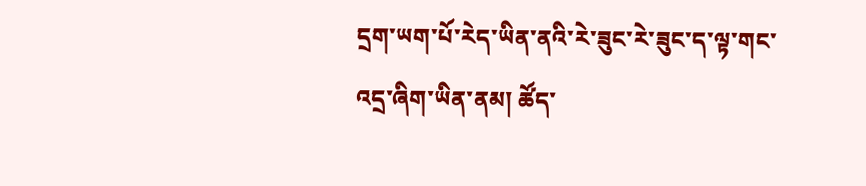དྲག་ཡག་པོ་རེད་ཡིན་ནའི་རེ་ཟུང་རེ་ཟུང་ད་ལྟ་གང་འདྲ་ཞིག་ཡིན་ནམ། ཚོད་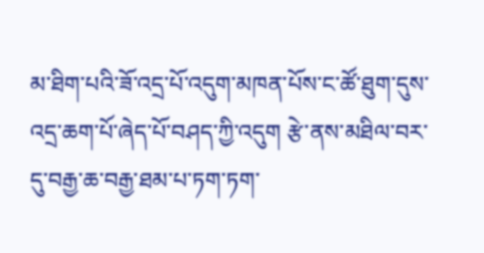མ་ཐིག་པའི་ཟོ་འདྲ་པོ་འདུག་མཁན་པོས་ང་ཚོ་ཐུག་དུས་འདྲ་ཆག་པོ་ཞེད་པོ་བཤད་ཀྱི་འདུག རྩེ་ནས་མཐིལ་བར་དུ་བརྒྱ་ཆ་བརྒྱ་ཐམ་པ་ཏག་ཏག་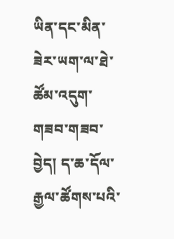ཡིན་དང་མིན་ཟེར་ཡག་ལ་ཐེ་ཚོམ་འདུག་གཟབ་གཟབ་བྱེད། ད་ཆ་དོལ་རྒྱལ་ཚོགས་པའི་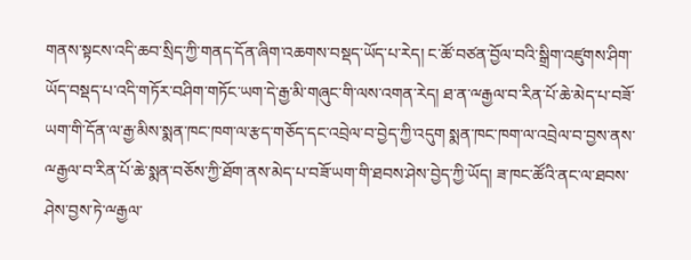གནས་སྟངས་འདི་ཆབ་སྲིད་ཀྱི་གནད་དོན་ཞིག་འཆགས་བསྡད་ཡོད་པ་རེད། ང་ཚོ་བཙན་བྱོལ་བའི་སྒྲིག་འཛུགས་ཤིག་ཡོད་བསྡད་པ་འདི་གཏོར་བཤིག་གཏོང་ཡག་དེ་རྒྱ་མི་གཞུང་གི་ལས་འགན་རེད། ཐ་ན་ྋརྒྱལ་བ་རིན་པོ་ཆེ་མེད་པ་བཟོ་ཡག་གི་དོན་ལ་རྒྱ་མིས་སྨན་ཁང་ཁག་ལ་རྩད་གཅོད་དང་འབྲེལ་བ་བྱེད་ཀྱི་འདུག སྨན་ཁང་ཁག་ལ་འབྲེལ་བ་བྱས་ནས་ྋརྒྱལ་བ་རིན་པོ་ཆེ་སྨན་བཅོས་ཀྱི་ཐོག་ནས་མེད་པ་བཟོ་ཡག་གི་ཐབས་ཤེས་བྱེད་ཀྱི་ཡོད། ཟ་ཁང་ཚོའི་ནང་ལ་ཐབས་ཤེས་བྱས་ཏེ་ྋརྒྱལ་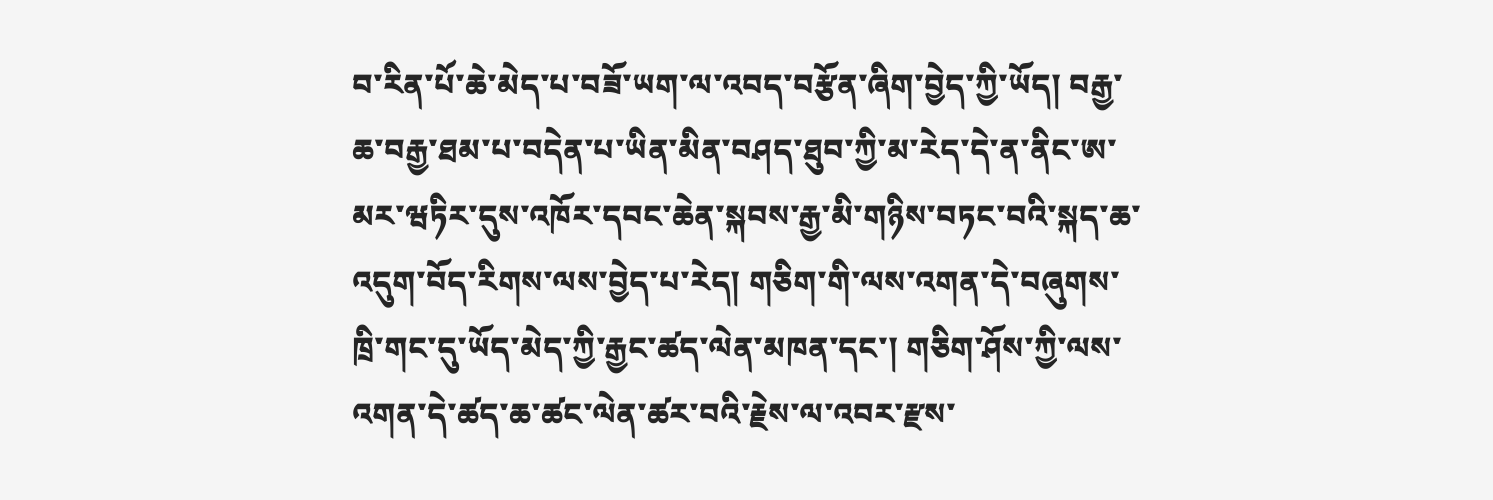བ་རིན་པོ་ཆེ་མེད་པ་བཟོ་ཡག་ལ་འབད་བརྩོན་ཞིག་བྱེད་ཀྱི་ཡོད། བརྒྱ་ཆ་བརྒྱ་ཐམ་པ་བདེན་པ་ཡིན་མིན་བཤད་ཐུབ་ཀྱི་མ་རེད་དེ་ན་ནིང་ཨ་མར་ཝཏིར་དུས་འཁོར་དབང་ཆེན་སྐབས་རྒྱ་མི་གཉིས་བཏང་བའི་སྐད་ཆ་འདུག་བོད་རིགས་ལས་བྱེད་པ་རེད། གཅིག་གི་ལས་འགན་དེ་བཞུགས་ཁྲི་གང་དུ་ཡོད་མེད་ཀྱི་རྒྱང་ཚད་ལེན་མཁན་དང་། གཅིག་ཤོས་ཀྱི་ལས་འགན་དེ་ཚད་ཆ་ཚང་ལེན་ཚར་བའི་རྗེས་ལ་འབར་རྫས་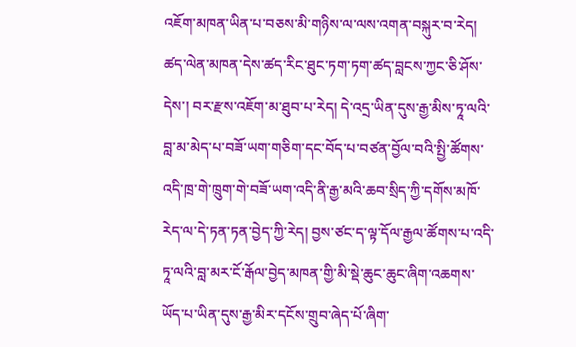འཇོག་མཁན་ཡིན་པ་བཅས་མི་གཉིས་ལ་ལས་འགན་བསྐུར་བ་རེད། ཚད་ལེན་མཁན་དེས་ཚད་རིང་ཐུང་ཏག་ཏག་ཚད་བླངས་ཀྱང་ཅི་ཤོས་དེས་། བར་རྫས་འཇོག་མ་ཐུབ་པ་རེད། དེ་འདྲ་ཡིན་དུས་རྒྱ་མིས་ཏཱ་ལའི་བླ་མ་མེད་པ་བཟོ་ཡག་གཅིག་དང་བོད་པ་བཙན་བྱོལ་བའི་སྤྱི་ཚོགས་འདི་ཁྲ་གེ་ཁྲུག་གེ་བཟོ་ཡག་འདི་ནི་རྒྱ་མའི་ཆབ་སྲིད་ཀྱི་དགོས་མཁོ་རེད་ལ་དེ་ཏན་ཏན་བྱེད་ཀྱི་རེད། བྱས་ཙང་ད་ལྟ་དོལ་རྒྱལ་ཚོགས་པ་འདི་ཏཱ་ལའི་བླ་མར་ངོ་རྒོལ་བྱེད་མཁན་གྱི་མི་སྡེ་ཆུང་ཆུང་ཞིག་འཆགས་ཡོད་པ་ཡིན་དུས་རྒྱ་མིར་དངོས་གྲུབ་ཞེད་པོ་ཞིག་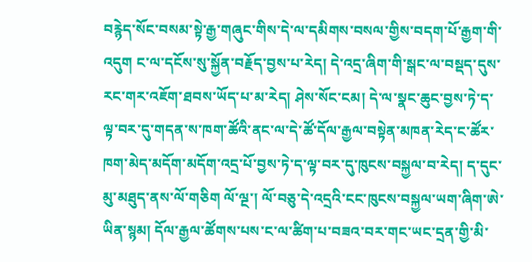བརྙེད་སོང་བསམ་སྟེ་རྒྱ་གཞུང་གིས་དེ་ལ་དམིགས་བསལ་གྱིས་བདག་པོ་རྒྱག་གི་འདུག ང་ལ་དངོས་སུ་སྐྱོན་བརྗོད་བྱས་པ་རེད། དེ་འདྲ་ཞིག་གི་སྒང་ལ་བསྡད་དུས་རང་གར་འཇོག་ཐབས་ཡོད་པ་མ་རེད། ཤེས་སོང་ངམ། དེ་ལ་སྣང་ཆུང་བྱས་ཏེ་ད་ལྟ་བར་དུ་གདན་ས་ཁག་ཚོའི་ནང་ལ་དེ་ཚོ་དོལ་རྒྱལ་བསྟེན་མཁན་རེད་ང་ཚོར་ཁག་མེད་མདོག་མདོག་འདྲ་པོ་བྱས་ཏེ་ད་ལྟ་བར་དུ་ཁུངས་བསྐྱལ་བ་རེད། ད་དུང་མུ་མཐུད་ནས་ལོ་གཅིག ལོ་ལྔ་། ལོ་བཅུ་དེ་འདྲའི་ངང་ཁུངས་བསྐྱལ་ཡག་ཞིག་ཨེ་ཡིན་སྙམ། དོལ་རྒྱལ་ཚོགས་པས་ང་ལ་ཚིག་པ་བཟའ་བར་གང་ཡང་དྲན་གྱི་མི་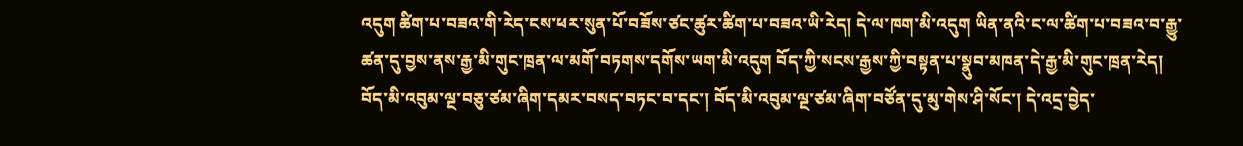འདུག ཚིག་པ་བཟའ་གི་རེད་ངས་ཕར་སུན་པོ་བཟོས་ཙང་ཚུར་ཚིག་པ་བཟའ་ཡི་རེད། དེ་ལ་ཁག་མི་འདུག ཡིན་ནའི་ང་ལ་ཚིག་པ་བཟའ་བ་རྒྱུ་ཚན་དུ་བྱས་ནས་རྒྱ་མི་གུང་ཁྲན་ལ་མགོ་བཏགས་དགོས་ཡག་མི་འདུག བོད་ཀྱི་སངས་རྒྱས་ཀྱི་བསྟན་པ་སྣུབ་མཁན་དེ་རྒྱ་མི་གུང་ཁྲན་རེད། བོད་མི་འབུམ་ལྔ་བཅུ་ཙམ་ཞིག་དམར་བསད་བཏང་བ་དང་། བོད་མི་འབུམ་ལྔ་ཙམ་ཞིག་བཙོན་དུ་མུ་གེས་ཤི་སོང་། དེ་འདྲ་བྱེད་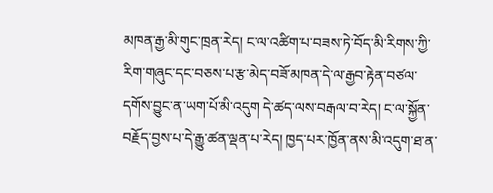མཁན་རྒྱ་མི་གུང་ཁྲན་རེད། ང་ལ་འཚིག་པ་བཟས་ཏེ་བོད་མི་རིགས་ཀྱི་རིག་གཞུང་དང་བཅས་པ་རྩ་མེད་བཟོ་མཁན་དེ་ལ་རྒྱབ་རྟེན་བཙལ་དགོས་བྱུང་ན་ཡག་པོ་མི་འདུག དེ་ཚད་ལས་བརྒལ་བ་རེད། ང་ལ་སྐྱོན་བརྗོད་བྱས་པ་དེ་རྒྱུ་ཚན་ལྡན་པ་རེད། ཁྱད་པར་ཁྱོན་ནས་མི་འདུག་ཐ་ན་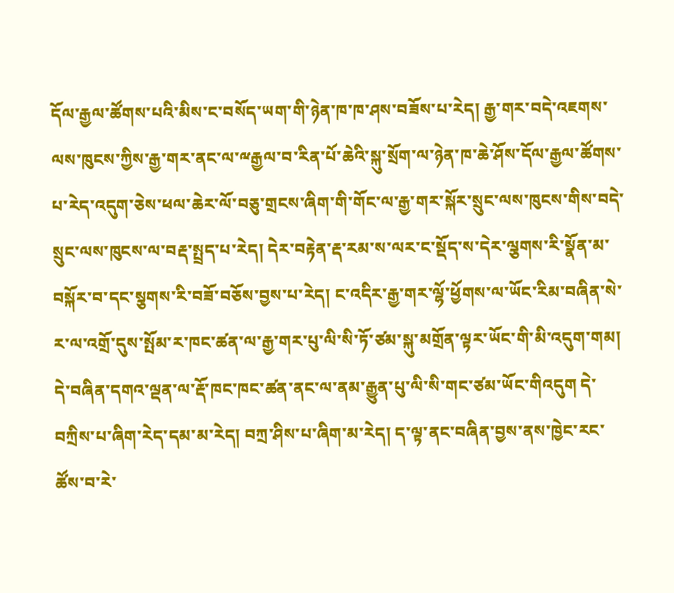དོལ་རྒྱལ་ཚོགས་པའི་མིས་ང་བསོད་ཡག་གི་ཉེན་ཁ་ཁ་ཤས་བཟོས་པ་རེད། རྒྱ་གར་བདེ་འཇགས་ལས་ཁུངས་ཀྱིས་རྒྱ་གར་ནང་ལ་ྋརྒྱལ་བ་རིན་པོ་ཆེའི་སྐུ་སྲོག་ལ་ཉེན་ཁ་ཆེ་ཤོས་དོལ་རྒྱལ་ཚོགས་པ་རེད་འདུག་ཅེས་ཕལ་ཆེར་ལོ་བཅུ་གྲངས་ཞིག་གི་གོང་ལ་རྒྱ་གར་སྐོར་སྲུང་ལས་ཁུངས་གིས་བདེ་སྲུང་ལས་ཁུངས་ལ་བརྡ་སྤྲད་པ་རེད། དེར་བརྟེན་རྡ་རམ་ས་ལར་ང་སྡོད་ས་དེར་ལྕགས་རི་སྣོན་མ་བསྐོར་བ་དང་སྕགས་རི་བཟོ་བཅོས་བྱས་པ་རེད། ང་འདིར་རྒྱ་གར་ལྷོ་ཕྱོགས་ལ་ཡོང་རིམ་བཞིན་སེ་ར་ལ་འགྲོ་དུས་སྤོམ་ར་ཁང་ཚན་ལ་རྒྱ་གར་པུ་ལི་སི་ཏོ་ཙམ་སྐུ་མགྲོན་ལྟར་ཡོང་གི་མི་འདུག་གམ། དེ་བཞིན་དགའ་ལྡན་ལ་རྡོ་ཁང་ཁང་ཚན་ནང་ལ་ནམ་རྒྱུན་པུ་ལི་སི་གང་ཙམ་ཡོང་གིའདུག དེ་བཀྲིས་པ་ཞིག་རེད་དམ་མ་རེད། བཀྲ་ཤིས་པ་ཞིག་མ་རེད། ད་ལྟ་ནང་བཞིན་བྱས་ནས་ཁྱེང་རང་ཚོས་བ་རེ་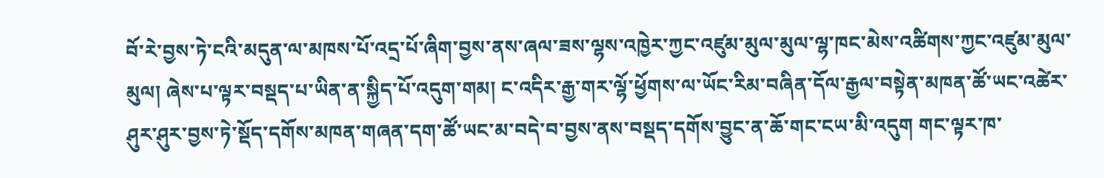བོ་རེ་བྱས་ཏེ་ངའི་མདུན་ལ་མཁས་པོ་འདྲ་པོ་ཞིག་བྱས་ནས་ཞལ་ཟས་ལྷས་འཁྱེར་ཀྱང་འཛུམ་མུལ་མུལ་ལྷ་ཁང་མེས་འཚིགས་ཀྱང་འཛུམ་མུལ་མུལ། ཞེས་པ་ལྟར་བསྡད་པ་ཡིན་ན་སྐྱིད་པོ་འདུག་གམ། ང་འདིར་རྒྱ་གར་ལྷོ་ཕྱོགས་ལ་ཡོང་རིམ་བཞིན་དོལ་རྒྱལ་བསྟེན་མཁན་ཚོ་ཡང་འཚེར་ཤུར་ཤུར་བྱས་ཏེ་སྡོད་དགོས་མཁན་གཞན་དག་ཚོ་ཡང་མ་བདེ་བ་བྱས་ནས་བསྡད་དགོས་བྱུང་ན་ཆོ་གང་ངཡ་མི་འདུག གང་ལྟར་ཁ་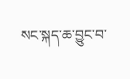སང་སྐད་ཆ་བྱུང་བ་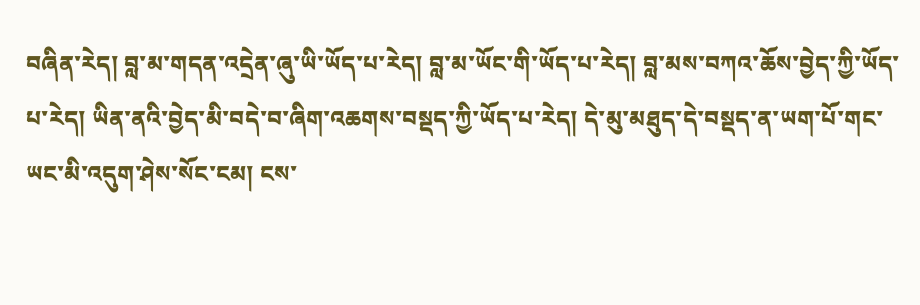བཞིན་རེད། བླ་མ་གདན་འདྲེན་ཞུ་ཡི་ཡོད་པ་རེད། བླ་མ་ཡོང་གི་ཡོད་པ་རེད། བླ་མས་བཀའ་ཆོས་བྱེད་ཀྱི་ཡོད་པ་རེད། ཡིན་ནའི་བྱེད་མི་བདེ་བ་ཞིག་འཆགས་བསྡད་ཀྱི་ཡོད་པ་རེད། དེ་མུ་མཐུད་དེ་བསྡད་ན་ཡག་པོ་གང་ཡང་མི་འདུག་ཤེས་སོང་ངམ། ངས་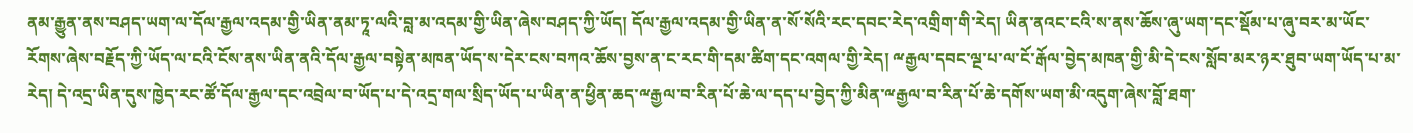ནམ་རྒྱུན་ནས་བཤད་ཡག་ལ་དོལ་རྒྱལ་འདམ་གྱི་ཡིན་ནམ་ཏཱ་ལའི་བླ་མ་འདམ་གྱི་ཡིན་ཞེས་བཤད་ཀྱི་ཡོད། དོལ་རྒྱལ་འདམ་གྱི་ཡིན་ན་སོ་སོའི་རང་དབང་རེད་འགྲིག་གི་རེད། ཡིན་ནའང་ངའི་ས་ནས་ཆོས་ཞུ་ཡག་དང་སྡོམ་པ་ཞུ་བར་མ་ཡོང་རོགས་ཞེས་བརྗོད་ཀྱི་ཡོད་ལ་ངའི་ངོས་ནས་ཡིན་ནའི་དོལ་རྒྱལ་བསྟེན་མཁན་ཡོད་ས་དེར་ངས་བཀའ་ཆོས་བྱས་ན་ང་རང་གི་དམ་ཚིག་དང་འགལ་གྱི་རེད། ྋརྒྱལ་དབང་ལྔ་པ་ལ་ངོ་རྒོལ་བྱེད་མཁན་གྱི་མི་དེ་ངས་སློབ་མར་ཉར་ཐུབ་ཡག་ཡོད་པ་མ་རེད། དེ་འདྲ་ཡིན་དུས་ཁྱེད་རང་ཚོ་དོལ་རྒྱལ་དང་འབྲེལ་བ་ཡོད་པ་དེ་འདྲ་གལ་སྲིད་ཡོད་པ་ཡིན་ན་ཕྱིན་ཆད་ྋརྒྱལ་བ་རིན་པོ་ཆེ་ལ་དད་པ་བྱེད་ཀྱི་མིན་ྋརྒྱལ་བ་རིན་པོ་ཆེ་དགོས་ཡག་མི་འདུག་ཞེས་བློ་ཐག་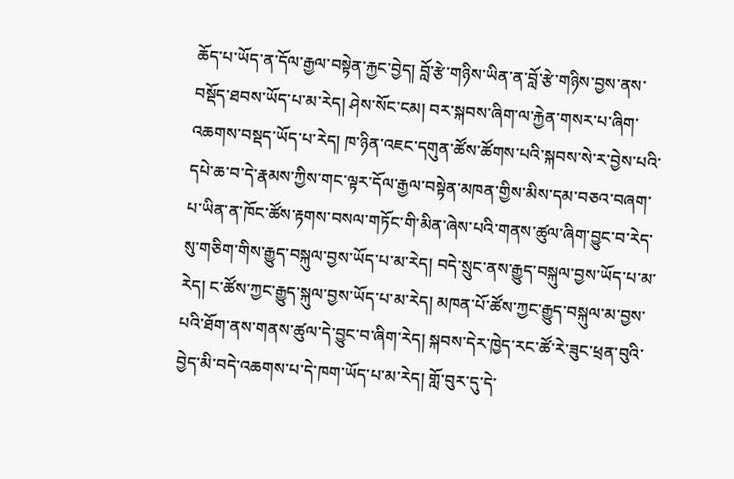ཆོད་པ་ཡོད་ན་དོལ་རྒྱལ་བསྟེན་རྐྱང་བྱེད། བློ་རྩེ་གཉིས་ཡིན་ན་བློ་རྩེ་གཉིས་བྱས་ནས་བསྡོད་ཐབས་ཡོད་པ་མ་རེད། ཤེས་སོང་ངམ། བར་སྐབས་ཞིག་ལ་རྐྱེན་གསར་པ་ཞིག་འཆགས་བསྡད་ཡོད་པ་རེད། ཁ་ཉིན་འཇང་དགུན་ཚོས་ཚོགས་པའི་སྐབས་སེ་ར་བྱེས་པའི་དཔེ་ཆ་བ་དེ་རྣམས་ཀྱིས་གང་ལྟར་དོལ་རྒྱལ་བསྟེན་མཁན་གྱིས་མིས་དམ་བཅའ་བཞག་པ་ཡིན་ན་ཁོང་ཚོས་རྟགས་བསལ་གཏོང་གི་མིན་ཞེས་པའི་གནས་ཚུལ་ཞིག་བྱུང་བ་རེད་སུ་གཅིག་གིས་རྒྱུད་བསྐུལ་བྱས་ཡོད་པ་མ་རེད། བདེ་སྲུང་ནས་རྒྱུད་བསྐུལ་བྱས་ཡོད་པ་མ་རེད། ང་ཚོས་ཀྱང་རྒྱུད་སྐུལ་བྱས་ཡོད་པ་མ་རེད། མཁན་པོ་ཚོས་ཀྱང་རྒྱུད་བསྐུལ་མ་བྱས་པའི་ཐོག་ནས་གནས་ཚུལ་དེ་བྱུང་བ་ཞིག་རེད། སྐབས་དེར་ཁྱེད་རང་ཚོ་རེ་ཟུང་ཕྲན་བུའི་བྱེད་མི་བདེ་འཆགས་པ་དེ་ཁག་ཡོད་པ་མ་རེད། གློ་བུར་དུ་དེ་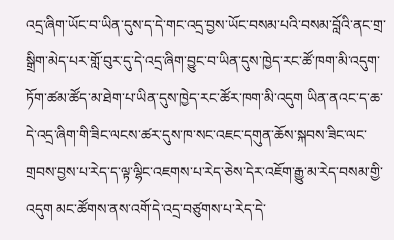འདྲ་ཞིག་ཡོང་བ་ཡིན་དུས་ད་དེ་གང་འདྲ་བྱས་ཡོང་བསམ་པའི་བསམ་བློའི་ནང་གྲ་སྒྲིག་མེད་པར་གློ་བུར་དུ་དེ་འདྲ་ཞིག་བྱུང་བ་ཡིན་དུས་ཁྱེད་རང་ཚོ་ཁག་མི་འདུག་ཏོག་ཚམ་ཚོད་མ་ཐེག་པ་ཡིན་དུས་ཁྱེད་རང་ཚོར་ཁག་མི་འདུག ཡིན་ནའང་ད་ཆ་དེ་འདྲ་ཞིག་གི་ཟིང་ལངས་ཚར་དུས་ཁ་སང་འཇང་དགུན་ཆོས་སྐབས་ཟིང་ལང་གྲབས་བྱས་པ་རེད་ད་ལྟ་ལྷིང་འཇགས་པ་རེད་ཅེས་དེར་འཇོག་རྒྱུ་མ་རེད་བསམ་གྱི་འདུག མང་ཚོགས་ནས་འགོ་དེ་འདྲ་བཙུགས་པ་རེད་དེ་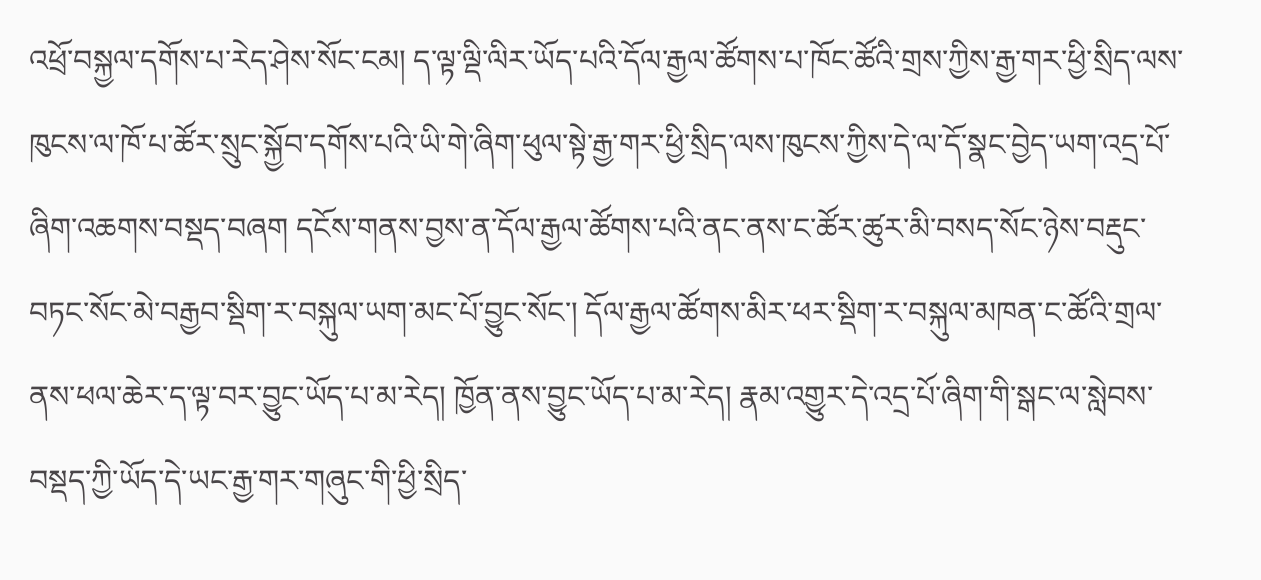འཕྲོ་བསྐྱལ་དགོས་པ་རེད་ཤེས་སོང་ངམ། ད་ལྟ་ལྡི་ལིར་ཡོད་པའི་དོལ་རྒྱལ་ཚོགས་པ་ཁོང་ཚོའི་གྲས་ཀྱིས་རྒྱ་གར་ཕྱི་སྲིད་ལས་ཁུངས་ལ་ཁོ་པ་ཚོར་སྲུང་སྐྱོབ་དགོས་པའི་ཡི་གེ་ཞིག་ཕུལ་སྟེ་རྒྱ་གར་ཕྱི་སྲིད་ལས་ཁུངས་ཀྱིས་དེ་ལ་དོ་སྣང་བྱེད་ཡག་འདྲ་པོ་ཞིག་འཆགས་བསྡད་བཞག དངོས་གནས་བྱས་ན་དོལ་རྒྱལ་ཚོགས་པའི་ནང་ནས་ང་ཚོར་ཚུར་མི་བསད་སོང་ཉེས་བརྡུང་བཏང་སོང་མེ་བརྒྱབ་སྡིག་ར་བསྐུལ་ཡག་མང་པོ་བྱུང་སོང་། དོལ་རྒྱལ་ཚོགས་མིར་ཕར་སྡིག་ར་བསྐུལ་མཁན་ང་ཚོའི་གྲལ་ནས་ཕལ་ཆེར་ད་ལྟ་བར་བྱུང་ཡོད་པ་མ་རེད། ཁྱོན་ནས་བྱུང་ཡོད་པ་མ་རེད། རྣམ་འགྱུར་དེ་འདྲ་པོ་ཞིག་གི་སྒང་ལ་སླེབས་བསྡད་ཀྱི་ཡོད་དེ་ཡང་རྒྱ་གར་གཞུང་གི་ཕྱི་སྲིད་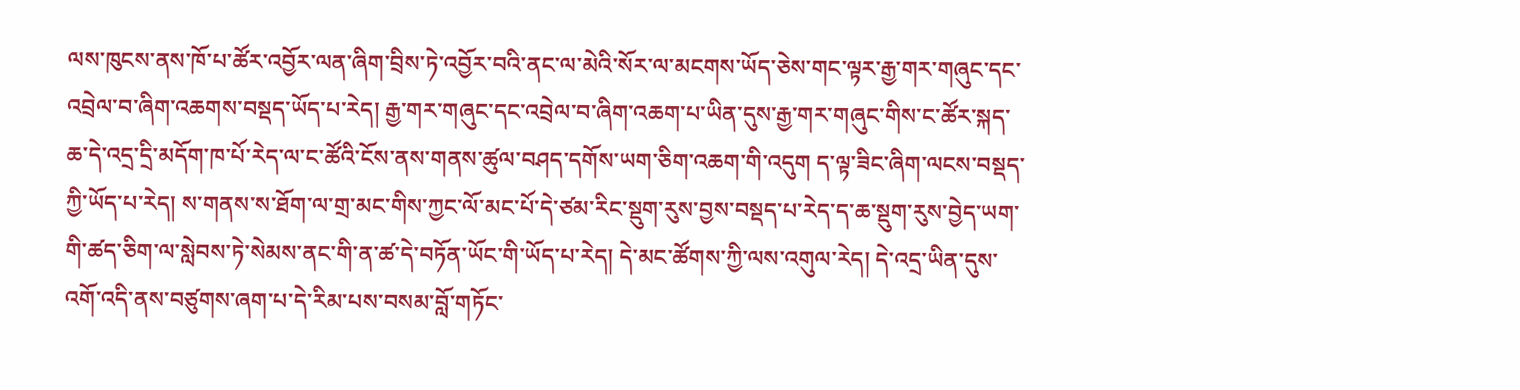ལས་ཁུངས་ནས་ཁོ་པ་ཚོར་འབྱོར་ལན་ཞིག་བྲིས་ཏེ་འབྱོར་བའི་ནང་ལ་མེའི་སོར་ལ་མངགས་ཡོད་ཅེས་གང་ལྟར་རྒྱ་གར་གཞུང་དང་འབྲེལ་བ་ཞིག་འཆགས་བསྡད་ཡོད་པ་རེད། རྒྱ་གར་གཞུང་དང་འབྲེལ་བ་ཞིག་འཆག་པ་ཡིན་དུས་རྒྱ་གར་གཞུང་གིས་ང་ཚོར་སྐད་ཆ་དེ་འདྲ་དྲི་མདོག་ཁ་པོ་རེད་ལ་ང་ཚོའི་ངོས་ནས་གནས་ཚུལ་བཤད་དགོས་ཡག་ཅིག་འཆག་གི་འདུག ད་ལྟ་ཟིང་ཞིག་ལངས་བསྡད་ཀྱི་ཡོད་པ་རེད། ས་གནས་ས་ཐོག་ལ་གྲ་མང་གིས་ཀྱང་ལོ་མང་པོ་དེ་ཙམ་རིང་སྡུག་རུས་བྱས་བསྡད་པ་རེད་ད་ཆ་སྡུག་རུས་བྱེད་ཡག་གི་ཚད་ཅིག་ལ་སླེབས་ཏེ་སེམས་ནང་གི་ན་ཚ་དེ་བཏོན་ཡོང་གི་ཡོད་པ་རེད། དེ་མང་ཚོགས་ཀྱི་ལས་འགུལ་རེད། དེ་འདྲ་ཡིན་དུས་འགོ་འདི་ནས་བཙུགས་ཞག་པ་དེ་རིམ་པས་བསམ་བློ་གཏོང་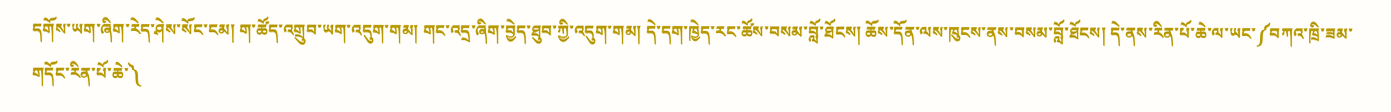དགོས་ཡག་ཞིག་རེད་ཤེས་སོང་ངམ། ག་ཚོད་འགྲུབ་ཡག་འདུག་གམ། གང་འདྲ་ཞིག་བྱེད་ཐུབ་ཀྱི་འདུག་གམ། དེ་དག་ཁྱེད་རང་ཚོས་བསམ་བློ་ཐོངས། ཆོས་དོན་ལས་ཁུངས་ནས་བསམ་བློ་ཐོངས། དེ་ནས་རིན་པོ་ཆེ་ལ་ཡང་༼བཀའ་ཁྲི་ཟམ་གདོང་རིན་པོ་ཆེ་༽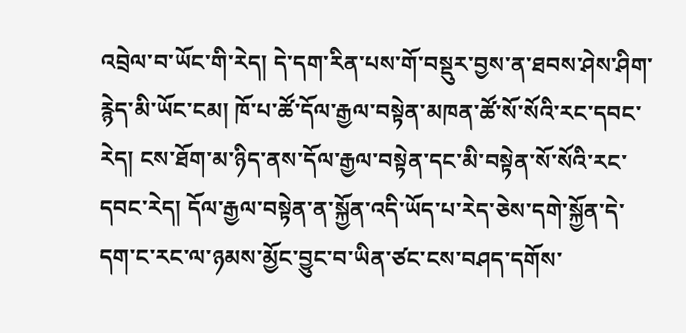འབྲེལ་བ་ཡོང་གི་རེད། དེ་དག་རིན་པས་གོ་བསྡུར་བྱས་ན་ཐབས་ཤེས་ཤིག་རྙེད་མི་ཡོང་ངམ། ཁོ་པ་ཚོ་དོལ་རྒྱལ་བསྟེན་མཁན་ཚོ་སོ་སོའི་རང་དབང་རེད། ངས་ཐོག་མ་ཉིད་ནས་དོལ་རྒྱལ་བསྟེན་དང་མི་བསྟེན་སོ་སོའི་རང་དབང་རེད། དོལ་རྒྱལ་བསྟེན་ན་སྐྱོན་འདི་ཡོད་པ་རེད་ཅེས་དགེ་སྐྱོན་དེ་དག་ང་རང་ལ་ཉམས་མྱོང་བྱུང་བ་ཡིན་ཙང་ངས་བཤད་དགོས་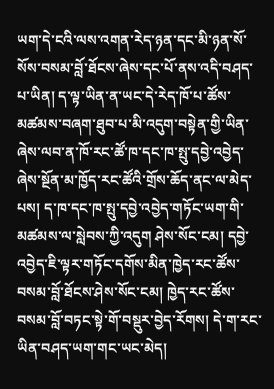ཡག་དེ་ངའི་ལས་འགན་རེད་ཉན་དང་མི་ཉན་སོ་སོས་བསམ་བློ་ཐོངས་ཞེས་དང་པོ་ནས་འདི་བཤད་པ་ཡིན། ད་ལྟ་ཡིན་ན་ཡང་དེ་རེད་ཁོ་པ་ཚོས་མཚམས་བཞག་ཐུབ་པ་མི་འདུག་བསྟེན་གྱི་ཡིན་ཞེས་ལབ་ན་ཁོ་རང་ཚོ་ཁ་དང་ཁ་སྤུ་དབྱེ་འབྱེད་ཞེས་སྔོན་མ་ཁྱོད་རང་ཚོའི་གྲོས་ཆོད་ནང་ལ་མེད་པས། ད་ཁ་དང་ཁ་སྤུ་དབྱེ་འབྱེད་གཏོང་ཡག་གི་མཚམས་ལ་སླེབས་ཀྱི་འདུག ཤེས་སོང་ངམ། དབྱེ་འབྱེད་ཇི་ལྟར་གཏོང་དགོས་མིན་ཁྱེད་རང་ཚོས་བསམ་བློ་ཐོངས་ཤེས་སོང་ངམ། ཁྱེད་རང་ཚོས་བསམ་བློ་བཏང་སྟེ་གོ་བསྡུར་བྱེད་རོགས། དེ་ག་རང་ཡིན་བཤད་ཡག་གང་ཡང་མེད།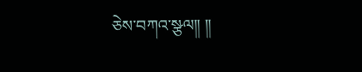ཅེས་བཀའ་སྩལ༎ ༎